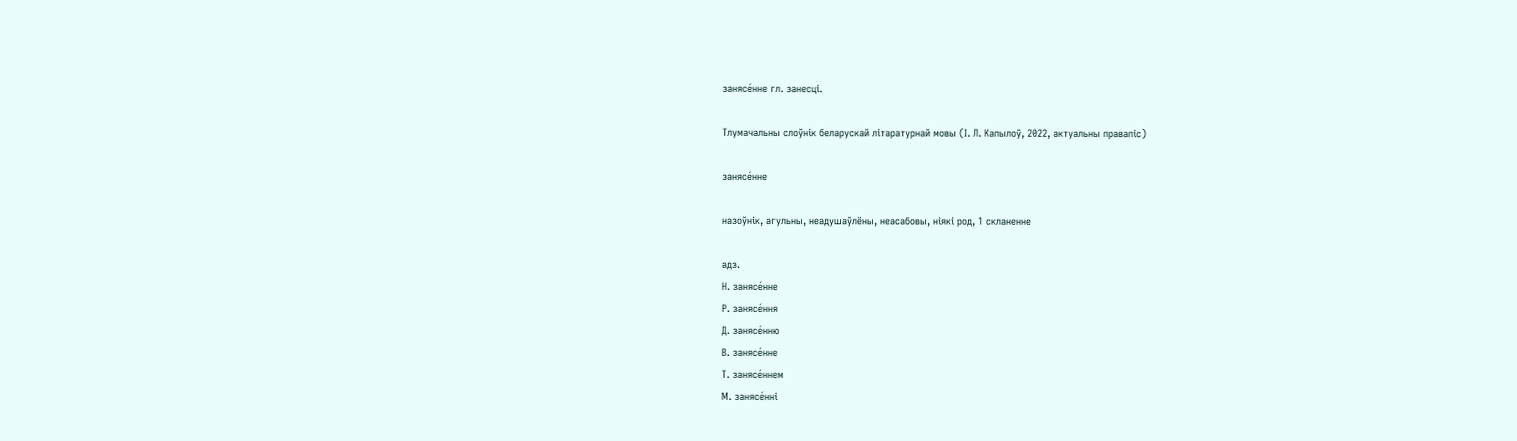занясе́нне гл. занесці.

Тлумачальны слоўнік беларускай літаратурнай мовы (І. Л. Капылоў, 2022, актуальны правапіс)

занясе́нне

назоўнік, агульны, неадушаўлёны, неасабовы, ніякі род, 1 скланенне

адз.
Н. занясе́нне
Р. занясе́ння
Д. занясе́нню
В. занясе́нне
Т. занясе́ннем
М. занясе́нні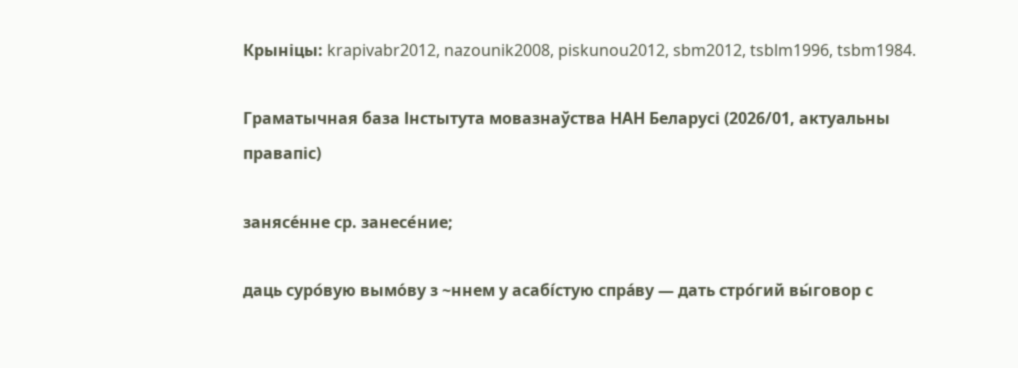Крыніцы: krapivabr2012, nazounik2008, piskunou2012, sbm2012, tsblm1996, tsbm1984.

Граматычная база Інстытута мовазнаўства НАН Беларусі (2026/01, актуальны правапіс)

занясе́нне ср. занесе́ние;

даць суро́вую вымо́ву з ~ннем у асабі́стую спра́ву — дать стро́гий вы́говор с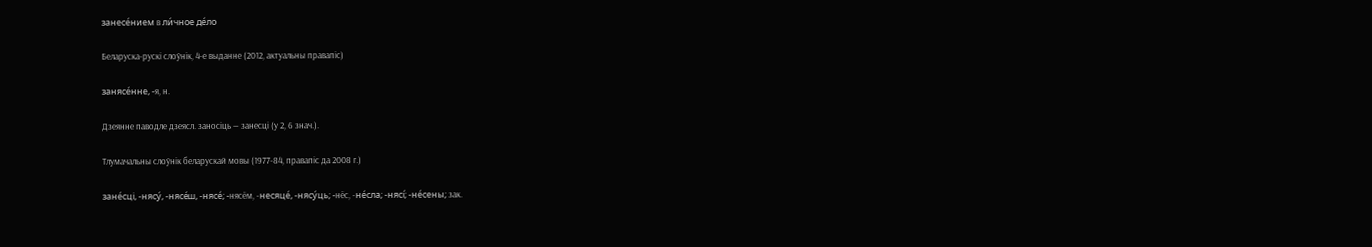занесе́нием в ли́чное де́ло

Беларуска-рускі слоўнік, 4-е выданне (2012, актуальны правапіс)

занясе́нне, ‑я, н.

Дзеянне паводле дзеясл. заносіць — занесці (у 2, 6 знач.).

Тлумачальны слоўнік беларускай мовы (1977-84, правапіс да 2008 г.)

зане́сці, -нясу́, -нясе́ш, -нясе́; -нясём, -несяце́, -нясу́ць; -нёс, -не́сла; -нясі́; -не́сены; зак.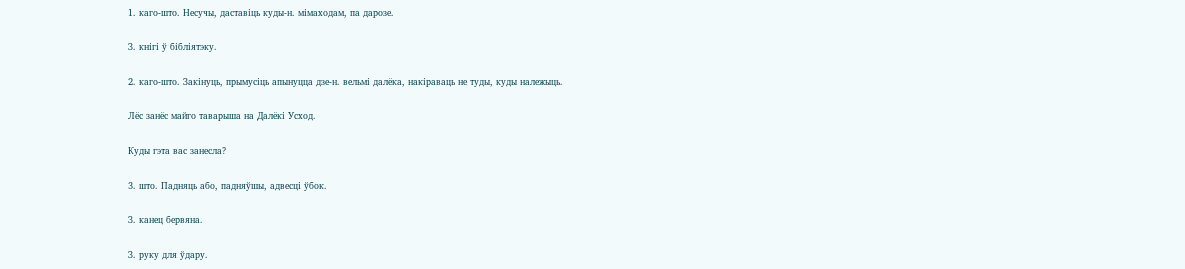1. каго-што. Несучы, даставіць куды-н. мімаходам, па дарозе.

З. кнігі ў бібліятэку.

2. каго-што. Закінуць, прымусіць апынуцца дзе-н. вельмі далёка, накіраваць не туды, куды належыць.

Лёс занёс майго таварыша на Далёкі Усход.

Куды гэта вас занесла?

3. што. Падняць або, падняўшы, адвесці ўбок.

З. канец бервяна.

З. руку для ўдару.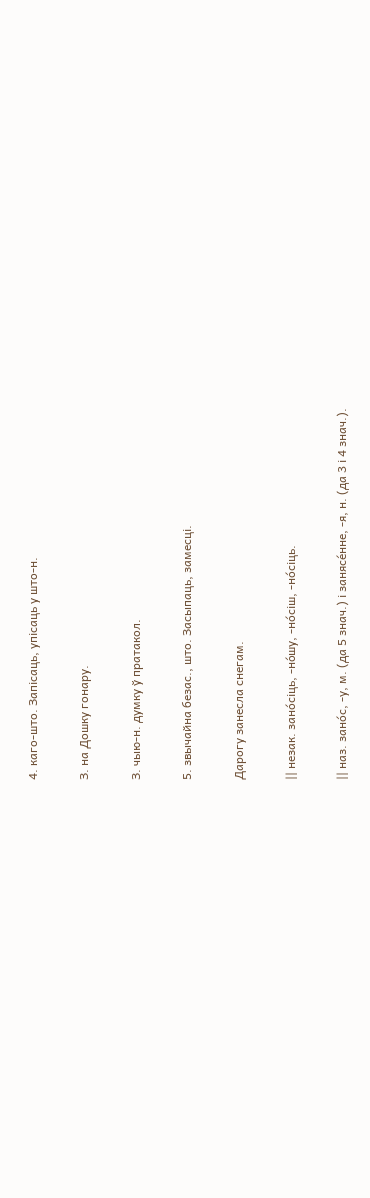4. каго-што. Запісаць, упісаць у што-н.

З. на Дошку гонару.

З. чыю-н. думку ў пратакол.

5. звычайна безас., што. Засыпаць, замесці.

Дарогу занесла снегам.

|| незак. зано́сіць, -но́шу, -но́сіш, -но́сіць.

|| наз. зано́с, -у, м. (да 5 знач.) і занясе́нне, -я, н. (да 3 і 4 знач.).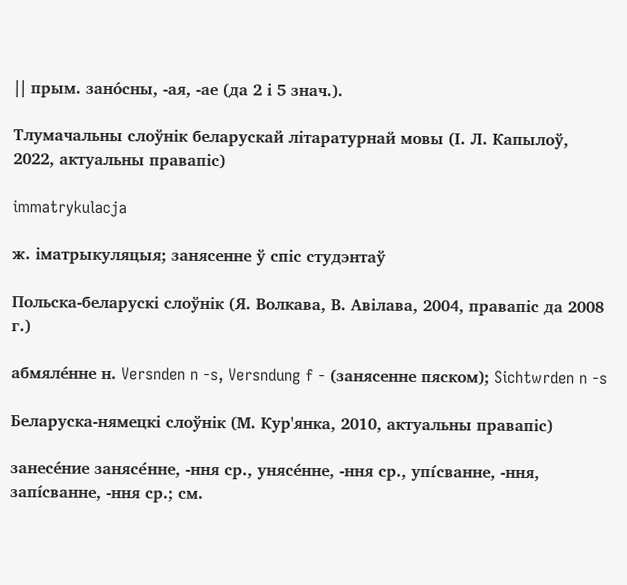|| прым. зано́сны, -ая, -ае (да 2 і 5 знач.).

Тлумачальны слоўнік беларускай літаратурнай мовы (І. Л. Капылоў, 2022, актуальны правапіс)

immatrykulacja

ж. іматрыкуляцыя; занясенне ў спіс студэнтаў

Польска-беларускі слоўнік (Я. Волкава, В. Авілава, 2004, правапіс да 2008 г.)

абмяле́нне н. Versnden n -s, Versndung f - (занясенне пяском); Sichtwrden n -s

Беларуска-нямецкі слоўнік (М. Кур'янка, 2010, актуальны правапіс)

занесе́ние занясе́нне, -ння ср., унясе́нне, -ння ср., упі́сванне, -ння, запі́сванне, -ння ср.; см.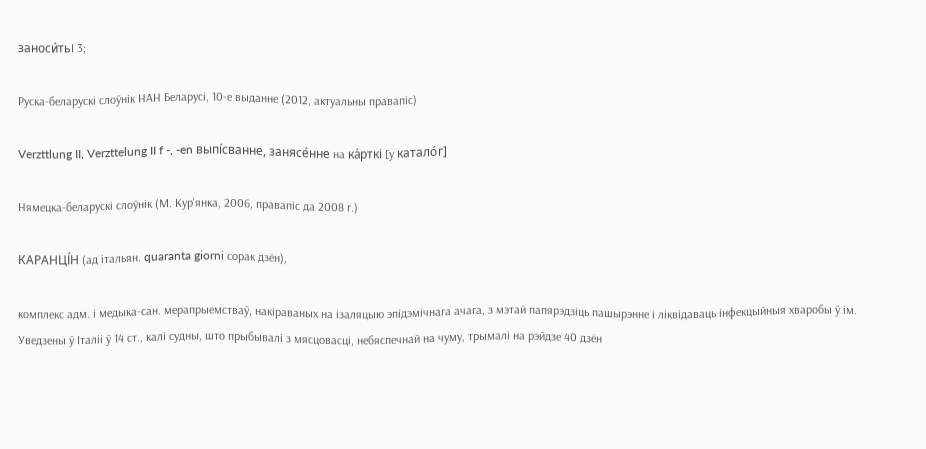заноси́тьI 3;

Руска-беларускі слоўнік НАН Беларусі, 10-е выданне (2012, актуальны правапіс)

Verzttlung II, Verzttelung II f -, -en выпі́сванне, занясе́нне на ка́рткі [у катало́г]

Нямецка-беларускі слоўнік (М. Кур'янка, 2006, правапіс да 2008 г.)

КАРАНЦІ́Н (ад італьян. quaranta giorni сорак дзён),

комплекс адм. і медыка-сан. мерапрыемстваў, накіраваных на ізаляцыю эпідэмічнага ачага, з мэтай папярэдзіць пашырэнне і ліквідаваць інфекцыйныя хваробы ў ім. Уведзены ў Італіі ў 14 ст., калі судны, што прыбывалі з мясцовасці, небяспечнай на чуму, трымалі на рэйдзе 40 дзён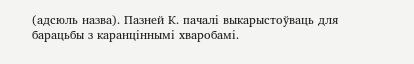(адсюль назва). Пазней К. пачалі выкарыстоўваць для барацьбы з каранціннымі хваробамі.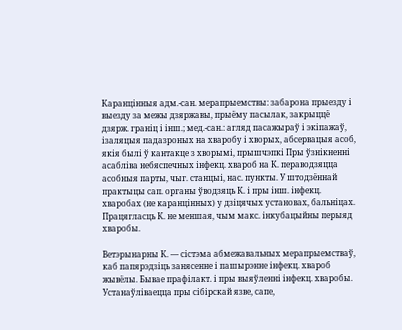Каранцінныя адм.-сан. мерапрыемствы: забарона прыезду і выезду за межы дзяржавы, прыёму пасылак, закрыццё дзярж. граніц і інш.; мед.-сан.: агляд пасажыраў і экіпажаў, ізаляцыя падазроных на хваробу і хворых, абсервацыя асоб, якія былі ў кантакце з хворымі, прышчэпкі Пры ўзнікненні асабліва небяспечных інфекц. хвароб на К. пераводзяцца асобныя парты, чыг. станцыі, нас. пункты. У штодзённай практыцы сап. органы ўводзяць К. і пры інш. інфекц. хваробах (не каранцінных) у дзіцячых установах, бальніцах. Працягласць К. не меншая, чым макс. інкубацыйны перыяд хваробы.

Ветэрынарны К. — сістэма абмежавальных мерапрыемстваў, каб папярэдзіць занясенне і пашырэнне інфекц. хвароб жывёлы. Бывае прафілакт. і пры выяўленні інфекц. хваробы. Устанаўліваецца пры сібірскай язве, сапе,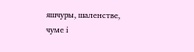яшчуры, шаленстве, чуме і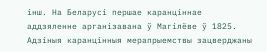інш. На Беларусі першае каранціннае аддзяленне арганізавана ў Магілёве ў 1825. Адзіныя каранцінныя мерапрыемствы зацверджаны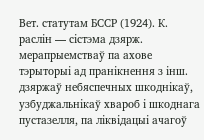Вет. статутам БССР (1924). К. раслін — сістэма дзярж. мерапрыемстваў па ахове тэрыторыі ад пранікнення з інш. дзяржаў небяспечных шкоднікаў, узбуджальнікаў хвароб і шкоднага пустазелля, па ліквідацыі ачагоў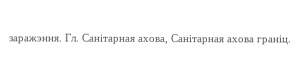заражэння. Гл. Санітарная ахова, Санітарная ахова граніц.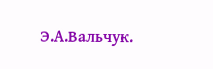Э.А.Вальчук.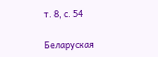т. 8, с. 54

Беларуская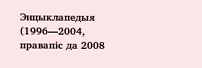Энцыклапедыя (1996—2004, правапіс да 2008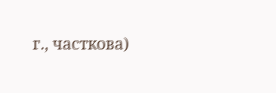г., часткова)